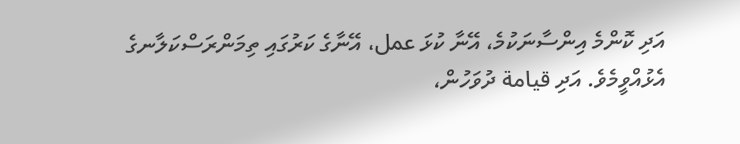އަދި ކޮންމެ އިންސާނަކުމެ، އޭނާ ކުޅަ عمل، އޭނާގެ ކަރުގައި ތިމަންރަސްކަލާނގެ އެޅުއްވީމެވެ. އަދި قيامة ދުވަހުން،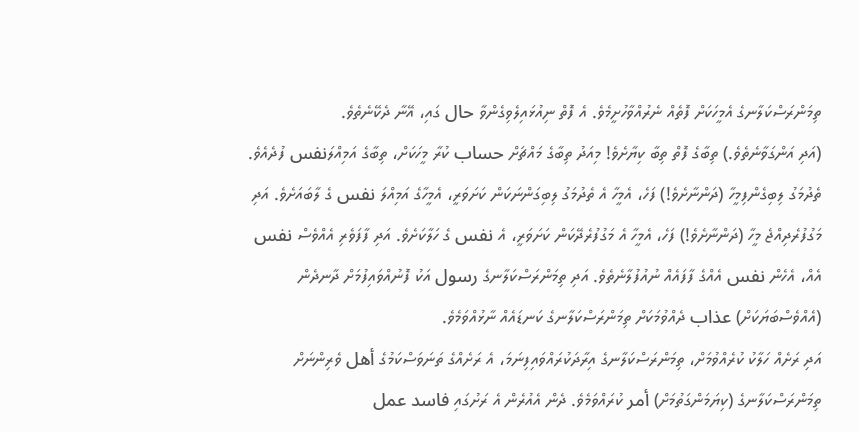ތިމަންރަސްކަލާނގެ އެމީހަކަށް ފޮތެއް ނެރުއްވާހުށީމެވެ. އެ ފޮތް ނިއުޅައިލެވިގެންވާ حال ގައި، އޭނާ ދެކޭނެތެވެ.
(އަދި އަންގަވާނެތެވެ.) ތިބާގެ ފޮތް ތިބާ ކިޔާށެވެ! މިއަދު ތިބާގެ މައްޗަށް حساب ކުރާ މީހަކަށް، ތިބާގެ އަމިއްލަنفس ފުދެއެވެ.
ތެދުމަގު ލިބިގެންފިމީހާ (ދަންނާށެވެ!) ފަހެ، އެމީހާ އެ ތެދުމަގު ލިބިގަންނަކަން ކަށަވަރީ، އެމީހާގެ އަމިއްލަ نفس ގެ ލާބައަށެވެ. އަދި މަގުފުރެދިއްޖެ މީހާ (ދަންނާށެވެ!) ފަހެ، އެމީހާ އެ މަގުފުރެދޭކަން ކަށަވަރީ، އެ نفس ގެ ހަލާކަށެވެ. އަދި ފާފަވެރި އެއްވެސް نفس އެއް، އެހެން نفس އެއްގެ ފާފައެއް ނުއުފުލާނެތެވެ. އަދި ތިމަންރަސްކަލާނގެ رسول އަކު ފޮނުއްވައިފުމަށް ދާނދެން (އެއްވެސްބަޔަކަށް) عذاب ދެއްވުމަކަށް ތިމަންރަސްކަލާނގެ ކަނޑައެއް ނާޅުއްވަމެވެ.
އަދި ރަށެއް ހަލާކު ކުރެއްވުމަށް، ތިމަންރަސްކަލާނގެ އިރާދަކުރައްވައިފިނަމަ، އެ ރަށެއްގެ ތަނަވަސްކަމުގެ أهل ވެރިންނަށް ތިމަންރަސްކަލާނގެ (ކިޔަމަންގަތުމަށް) أمر ކުރައްވަމެވެ. ދެން އެއުރެން އެ ރަށުގައި فاسد عمل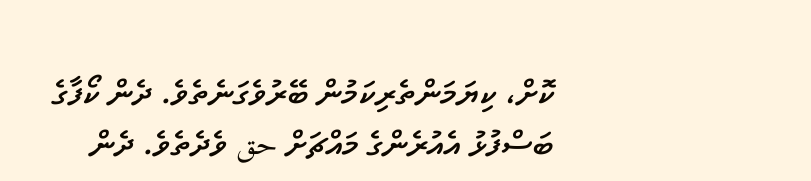ކޮށް، ކިޔަމަންތެރިކަމުން ބޭރުވެގަނެތެވެ. ދެން ކޯފާގެ ބަސްފުޅު އެއުރެންގެ މައްޗަށް حق ވެދެތެވެ. ދެން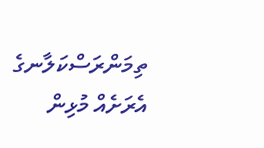ތިމަންރަސްކަލާނގެ އެރަށެއް މުޅިން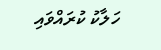ހަލާކު ކުރައްވައި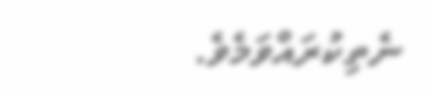ނެތިކުރައްވަމެވެ.